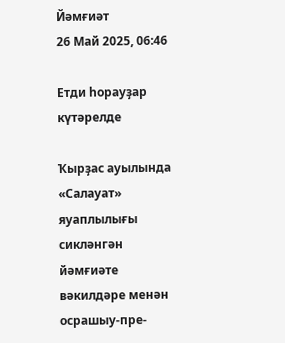Йәмғиәт
26 Май 2025, 06:46

Етди һорауҙар күтәрелде

Ҡырҙас ауылында «Салауат» яуаплылығы сикләнгән йәмғиәте вәкилдәре менән осрашыу-пре-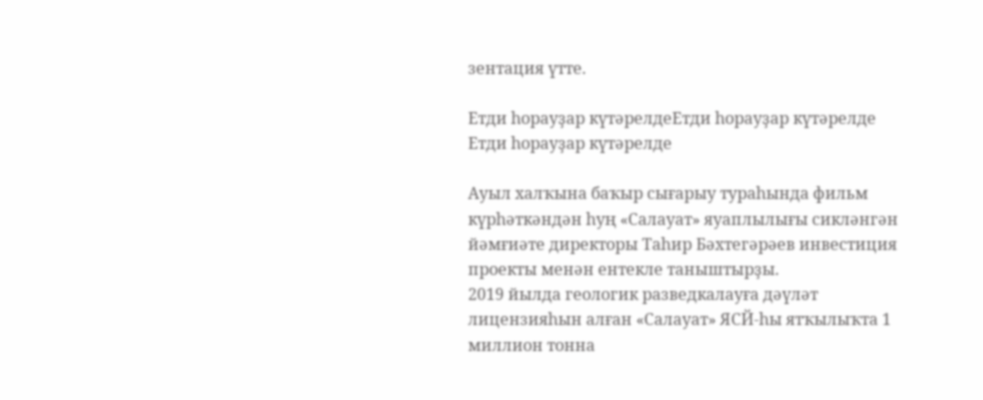зентация үтте.

Етди һорауҙар күтәрелдеЕтди һорауҙар күтәрелде
Етди һорауҙар күтәрелде

Ауыл халҡына баҡыр сығарыу тураһында фильм күрһәткәндән һуң «Салауат» яуаплылығы сикләнгән йәмғиәте директоры Таһир Бәхтегәрәев инвестиция проекты менән ентекле таныштырҙы.
2019 йылда геологик разведкалауға дәүләт лицензияһын алған «Салауат» ЯСЙ-һы ятҡылыҡта 1 миллион тонна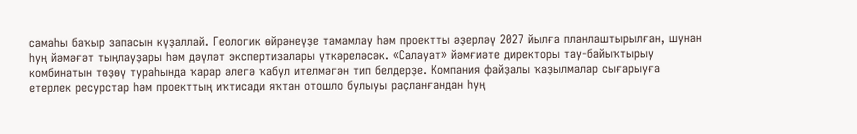самаһы баҡыр запасын күҙаллай. Геологик өйрәнеүҙе тамамлау һәм проектты әҙерләү 2027 йылға планлаштырылған, шунан һуң йәмәғәт тыңлауҙары һәм дәүләт экспертизалары үткәреләсәк. «Салауат» йәмғиәте директоры тау-байыҡтырыу комбинатын төҙөү тураһында ҡарар әлегә ҡабул ителмәгән тип белдерҙе. Компания файҙалы ҡаҙылмалар сығарыуға етерлек ресурстар һәм проекттың иҡтисади яҡтан отошло булыуы раҫланғандан һуң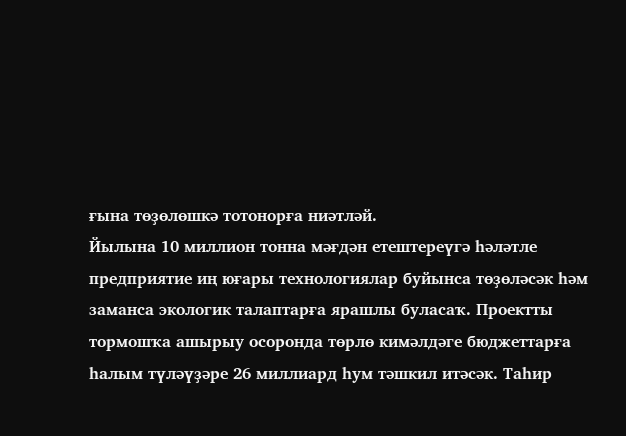ғына төҙөлөшкә тотонорға ниәтләй.
Йылына 10 миллион тонна мәғдән етештереүгә һәләтле предприятие иң юғары технологиялар буйынса төҙөләсәк һәм заманса экологик талаптарға ярашлы буласаҡ. Проектты тормошҡа ашырыу осоронда төрлө кимәлдәге бюджеттарға һалым түләүҙәре 26 миллиард һум тәшкил итәсәк. Таһир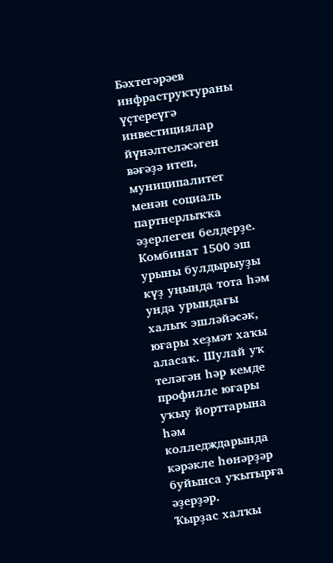Бәхтегәрәев инфраструктураны үҫтереүгә инвестициялар йүнәлтеләсәген вәғәҙә итеп, муниципалитет менән социаль партнерлыҡҡа әҙерлеген белдерҙе. Комбинат 1500 эш урыны булдырыуҙы күҙ уңында тота һәм унда урындағы халыҡ эшләйәсәк, юғары хеҙмәт хаҡы аласаҡ. Шулай уҡ теләгән һәр кемде профилле юғары уҡыу йорттарына һәм колледждарында кәрәкле һөнәрҙәр буйынса уҡытырға әҙерҙәр.
Ҡырҙас халҡы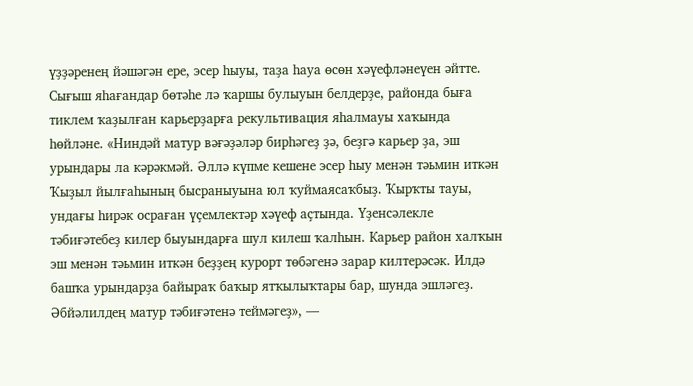үҙҙәренең йәшәгән ере, эсер һыуы, таҙа һауа өсөн хәүефләнеүен әйтте. Сығыш яһағандар бөтәһе лә ҡаршы булыуын белдерҙе, районда быға тиклем ҡаҙылған карьерҙарға рекультивация яһалмауы хаҡында һөйләне. «Ниндәй матур вәғәҙәләр бирһәгеҙ ҙә, беҙгә карьер ҙа, эш урындары ла кәрәкмәй. Әллә күпме кешене эсер һыу менән тәьмин иткән Ҡыҙыл йылғаһының бысраныуына юл ҡуймаясаҡбыҙ. Ҡырҡты тауы, ундағы һирәк осраған үҫемлектәр хәүеф аҫтында. Үҙенсәлекле тәбиғәтебеҙ килер быуындарға шул килеш ҡалһын. Карьер район халҡын эш менән тәьмин иткән беҙҙең курорт төбәгенә зарар килтерәсәк. Илдә башҡа урындарҙа байыраҡ баҡыр ятҡылыҡтары бар, шунда эшләгеҙ. Әбйәлилдең матур тәбиғәтенә теймәгеҙ», —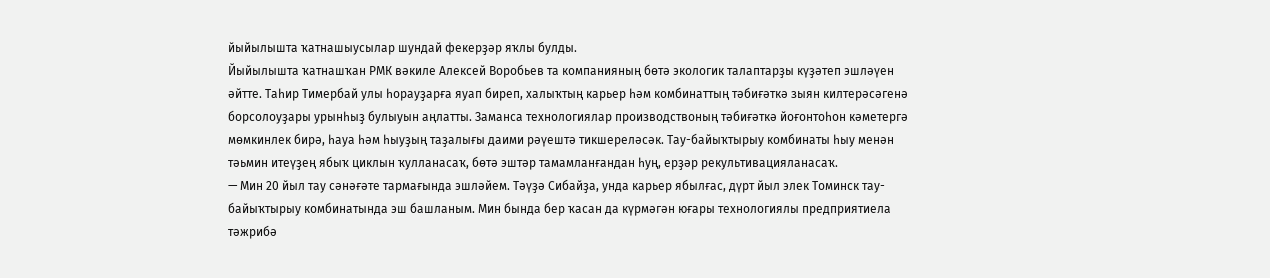йыйылышта ҡатнашыусылар шундай фекерҙәр яҡлы булды.
Йыйылышта ҡатнашҡан РМК вәкиле Алексей Воробьев та компанияның бөтә экологик талаптарҙы күҙәтеп эшләүен әйтте. Таһир Тимербай улы һорауҙарға яуап биреп, халыҡтың карьер һәм комбинаттың тәбиғәткә зыян килтерәсәгенә борсолоуҙары урынһыҙ булыуын аңлатты. Заманса технологиялар производствоның тәбиғәткә йоғонтоһон кәметергә мөмкинлек бирә, һауа һәм һыуҙың таҙалығы даими рәүештә тикшереләсәк. Тау-байыҡтырыу комбинаты һыу менән тәьмин итеүҙең ябыҡ циклын ҡулланасаҡ, бөтә эштәр тамамланғандан һуң, ерҙәр рекультивацияланасаҡ.
— Мин 20 йыл тау сәнәғәте тармағында эшләйем. Тәүҙә Сибайҙа, унда карьер ябылғас, дүрт йыл элек Томинск тау-байыҡтырыу комбинатында эш башланым. Мин бында бер ҡасан да күрмәгән юғары технологиялы предприятиела тәжрибә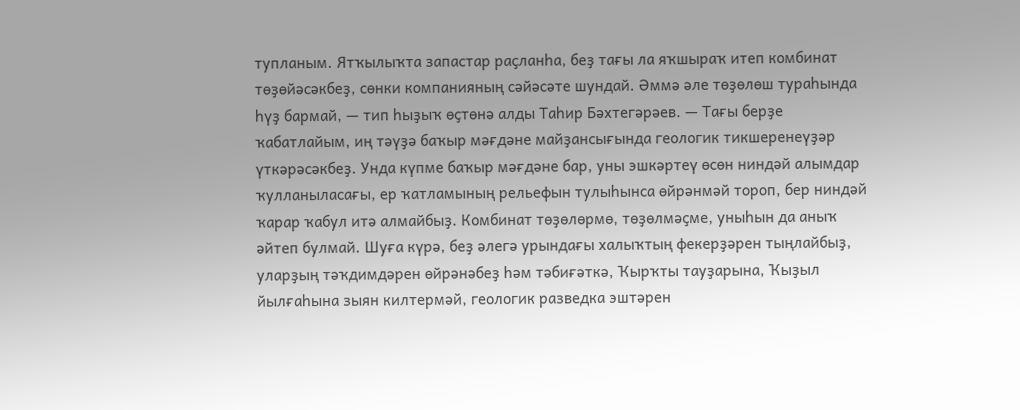тупланым. Ятҡылыҡта запастар раҫланһа, беҙ тағы ла яҡшыраҡ итеп комбинат төҙөйәсәкбеҙ, сөнки компанияның сәйәсәте шундай. Әммә әле төҙөлөш тураһында һүҙ бармай, — тип һыҙыҡ өҫтөнә алды Таһир Бәхтегәрәев. — Тағы берҙе ҡабатлайым, иң тәүҙә баҡыр мәғдәне майҙансығында геологик тикшеренеүҙәр үткәрәсәкбеҙ. Унда күпме баҡыр мәғдәне бар, уны эшкәртеү өсөн ниндәй алымдар ҡулланыласағы, ер ҡатламының рельефын тулыһынса өйрәнмәй тороп, бер ниндәй ҡарар ҡабул итә алмайбыҙ. Комбинат төҙөлөрмө, төҙөлмәҫме, уныһын да аныҡ әйтеп булмай. Шуға күрә, беҙ әлегә урындағы халыҡтың фекерҙәрен тыңлайбыҙ, уларҙың тәҡдимдәрен өйрәнәбеҙ һәм тәбиғәткә, Ҡырҡты тауҙарына, Ҡыҙыл йылғаһына зыян килтермәй, геологик разведка эштәрен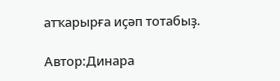атҡарырға иҫәп тотабыҙ.

Автор:Динара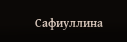Сафиуллина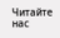Читайте нас